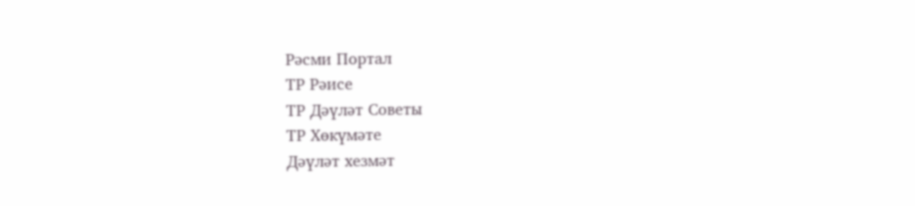Рәсми Портал
ТР Рәисе
ТР Дәүләт Советы
ТР Хөкүмәте
Дәүләт хезмәт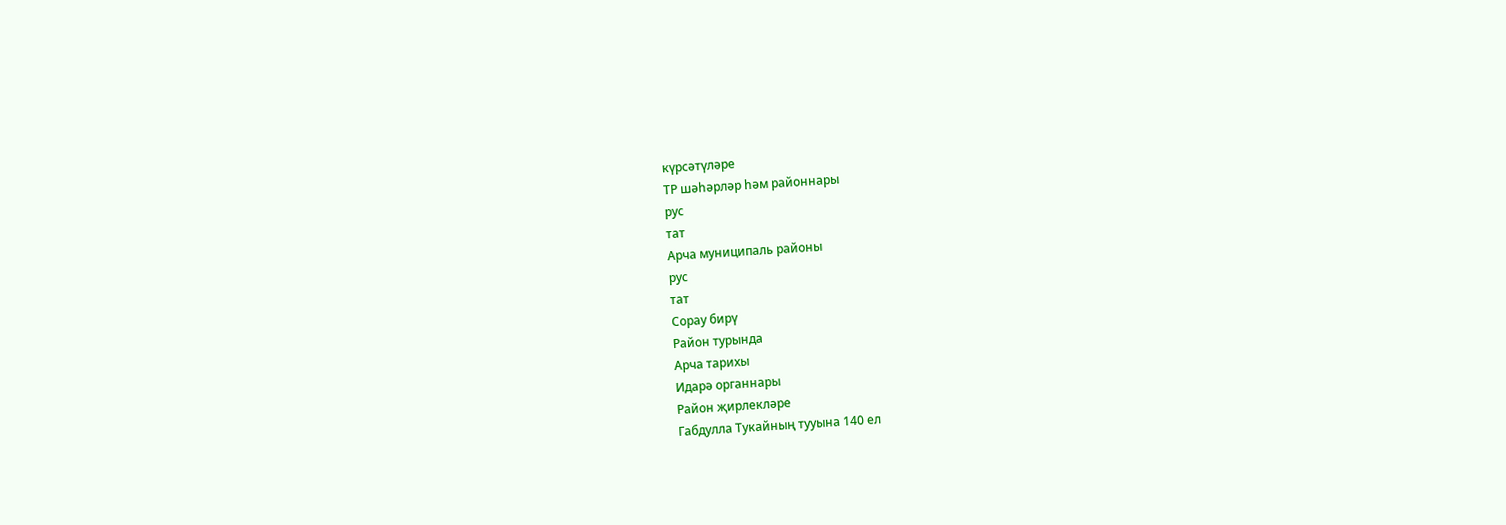күрсәтүләре
ТР шәһәрләр һәм районнары
рус
тат
Арча муниципаль районы
рус
тат
Сорау бирү
Район турында
Арча тарихы
Идарә органнары
Район җирлекләре
Габдулла Тукайның тууына 140 ел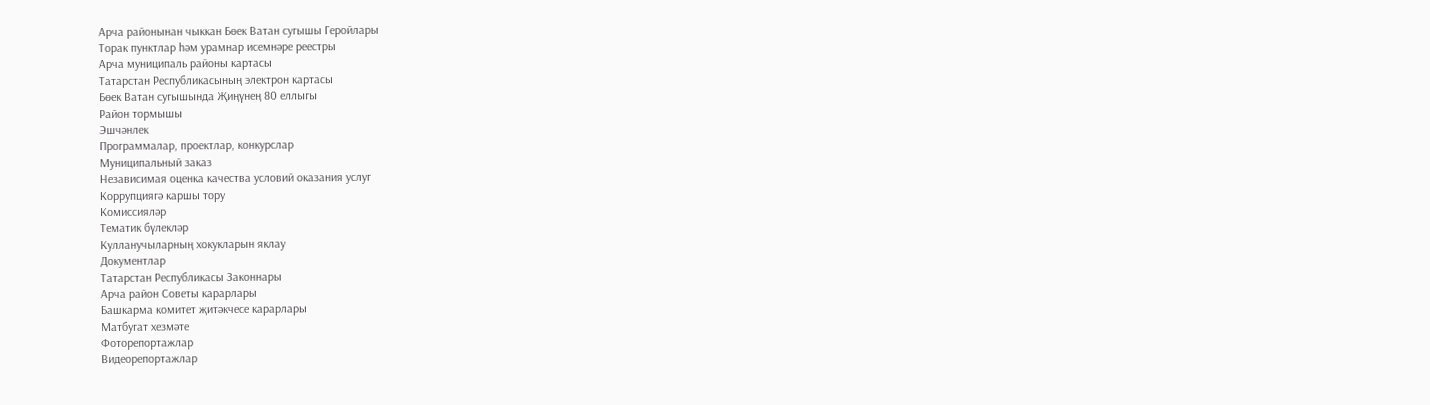Арча районынан чыккан Бөек Ватан сугышы Геройлары
Торак пунктлар һәм урамнар исемнәре реестры
Арча муниципаль районы картасы
Татарстан Республикасының электрон картасы
Бөек Ватан сугышында Җиңүнең 80 еллыгы
Район тормышы
Эшчәнлек
Программалар, проектлар, конкурслар
Муниципальный заказ
Независимая оценка качества условий оказания услуг
Коррупциягә каршы тору
Комиссияләр
Тематик бүлекләр
Кулланучыларның хокукларын яклау
Документлар
Татарстан Республикасы Законнары
Арча район Советы карарлары
Башкарма комитет җитәкчесе карарлары
Матбугат хезмәте
Фоторепортажлар
Видеорепортажлар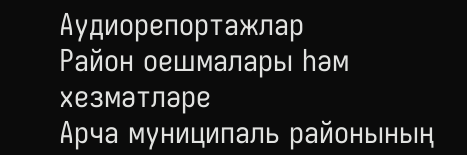Аудиорепортажлар
Район оешмалары һәм хезмәтләре
Арча муниципаль районының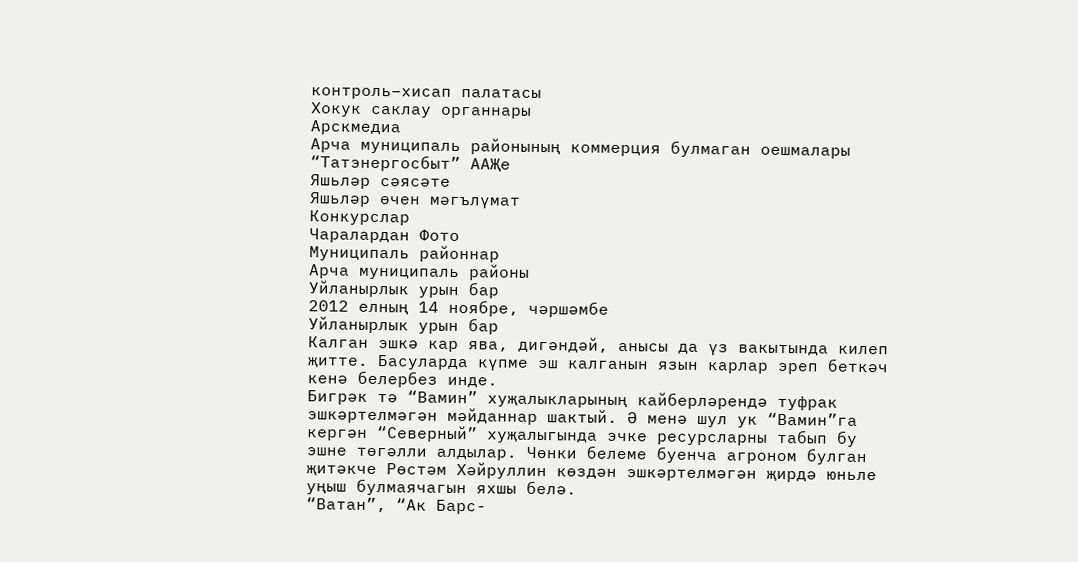контроль–хисап палатасы
Хокук саклау органнары
Арскмедиа
Арча муниципаль районының коммерция булмаган оешмалары
“Татэнергосбыт” ААҖе
Яшьләр сәясәте
Яшьләр өчен мәгълүмат
Конкурслар
Чаралардан Фото
Муниципаль районнар
Арча муниципаль районы
Уйланырлык урын бар
2012 елның 14 ноябре, чәршәмбе
Уйланырлык урын бар
Калган эшкә кар ява, дигәндәй, анысы да үз вакытында килеп җитте. Басуларда күпме эш калганын язын карлар эреп беткәч кенә белербез инде.
Бигрәк тә “Вамин” хуҗалыкларының кайберләрендә туфрак эшкәртелмәгән мәйданнар шактый. Ә менә шул ук “Вамин”га кергән “Северный” хуҗалыгында эчке ресурсларны табып бу эшне төгәлли алдылар. Чөнки белеме буенча агроном булган җитәкче Рөстәм Хәйруллин көздән эшкәртелмәгән җирдә юньле уңыш булмаячагын яхшы белә.
“Ватан”, “Ак Барс-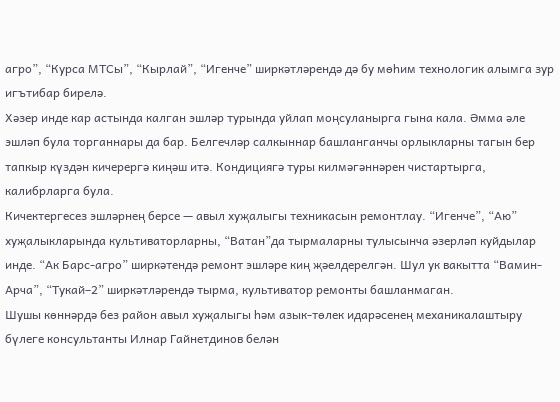агро”, “Курса МТСы”, “Кырлай”, “Игенче” ширкәтләрендә дә бу мөһим технологик алымга зур игътибар бирелә.
Хәзер инде кар астында калган эшләр турында уйлап моңсуланырга гына кала. Әмма әле эшләп була торганнары да бар. Белгечләр салкыннар башланганчы орлыкларны тагын бер тапкыр күздән кичерергә киңәш итә. Кондициягә туры килмәгәннәрен чистартырга, калибрларга була.
Кичектергесез эшләрнең берсе — авыл хуҗалыгы техникасын ремонтлау. “Игенче”, “Аю” хуҗалыкларында культиваторларны, “Ватан”да тырмаларны тулысынча әзерләп куйдылар инде. “Ак Барс-агро” ширкәтендә ремонт эшләре киң җәелдерелгән. Шул ук вакытта “Вамин-Арча”, “Тукай–2” ширкәтләрендә тырма, культиватор ремонты башланмаган.
Шушы көннәрдә без район авыл хуҗалыгы һәм азык-төлек идарәсенең механикалаштыру бүлеге консультанты Илнар Гайнетдинов белән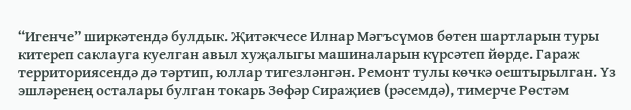“Игенче” ширкәтендә булдык. Җитәкчесе Илнар Мәгъсүмов бөтен шартларын туры китереп саклауга куелган авыл хуҗалыгы машиналарын күрсәтеп йөрде. Гараж территориясендә дә тәртип, юллар тигезләнгән. Ремонт тулы көчкә оештырылган. Үз эшләренең осталары булган токарь Зөфәр Сираҗиев (рәсемдә), тимерче Рөстәм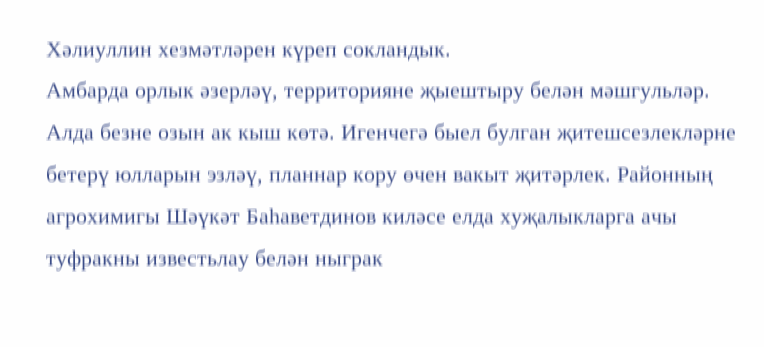Хәлиуллин хезмәтләрен күреп сокландык.
Амбарда орлык әзерләү, территорияне җыештыру белән мәшгульләр.
Алда безне озын ак кыш көтә. Игенчегә быел булган җитешсезлекләрне бетерү юлларын эзләү, планнар кору өчен вакыт җитәрлек. Районның агрохимигы Шәүкәт Баһаветдинов киләсе елда хуҗалыкларга ачы туфракны известьлау белән ныграк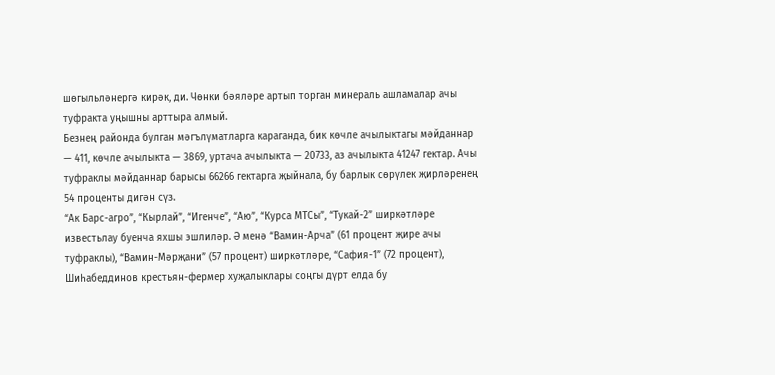шөгыльләнергә кирәк, ди. Чөнки бәяләре артып торган минераль ашламалар ачы туфракта уңышны арттыра алмый.
Безнең районда булган мәгълүматларга караганда, бик көчле ачылыктагы мәйданнар — 411, көчле ачылыкта — 3869, уртача ачылыкта — 20733, аз ачылыкта 41247 гектар. Ачы туфраклы мәйданнар барысы 66266 гектарга җыйнала, бу барлык сөрүлек җирләренең 54 проценты дигән сүз.
“Ак Барс-агро”, “Кырлай”, “Игенче”, “Аю”, “Курса МТСы”, “Тукай-2” ширкәтләре известьлау буенча яхшы эшлиләр. Ә менә “Вамин-Арча” (61 процент җире ачы туфраклы), “Вамин-Мәрҗани” (57 процент) ширкәтләре, “Сафия-1” (72 процент), Шиһабеддинов крестьян-фермер хуҗалыклары соңгы дүрт елда бу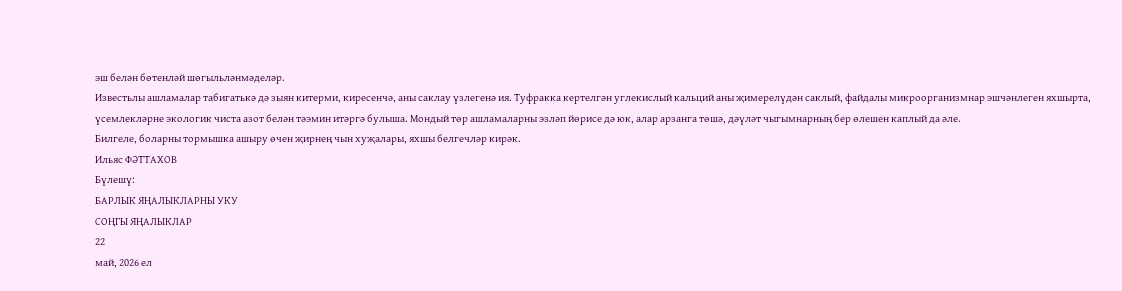эш белән бөтенләй шөгыльләнмәделәр.
Известьлы ашламалар табигатькә дә зыян китерми, киресенчә, аны саклау үзлегенә ия. Туфракка кертелгән углекислый кальций аны җимерелүдән саклый, файдалы микроорганизмнар эшчәнлеген яхшырта, үсемлекләрне экологик чиста азот белән тәэмин итәргә булыша. Мондый төр ашламаларны эзләп йөрисе дә юк, алар арзанга төшә, дәүләт чыгымнарның бер өлешен каплый да әле.
Билгеле, боларны тормышка ашыру өчен җирнең чын хуҗалары, яхшы белгечләр кирәк.
Ильяс ФӘТТАХОВ
Бүлешү:
БАРЛЫК ЯҢАЛЫКЛАРНЫ УКУ
СОҢГЫ ЯҢАЛЫКЛАР
22
май, 2026 ел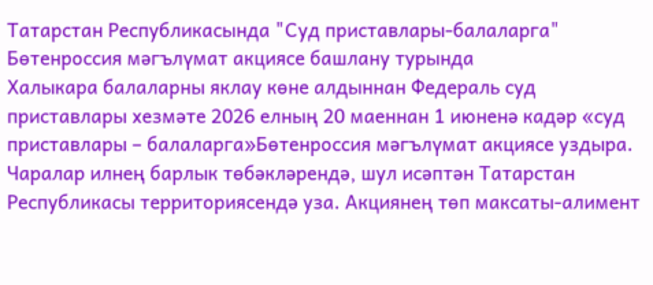Татарстан Республикасында "Суд приставлары-балаларга" Бөтенроссия мәгълүмат акциясе башлану турында
Халыкара балаларны яклау көне алдыннан Федераль суд приставлары хезмәте 2026 елның 20 маеннан 1 июненә кадәр «суд приставлары – балаларга»Бөтенроссия мәгълүмат акциясе уздыра. Чаралар илнең барлык төбәкләрендә, шул исәптән Татарстан Республикасы территориясендә уза. Акциянең төп максаты-алимент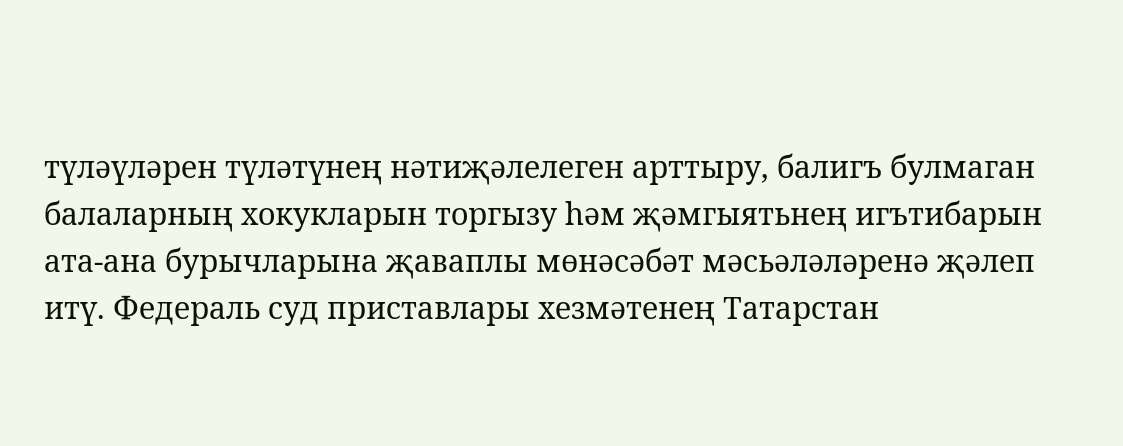түләүләрен түләтүнең нәтиҗәлелеген арттыру, балигъ булмаган балаларның хокукларын торгызу һәм җәмгыятьнең игътибарын ата-ана бурычларына җаваплы мөнәсәбәт мәсьәләләренә җәлеп итү. Федераль суд приставлары хезмәтенең Татарстан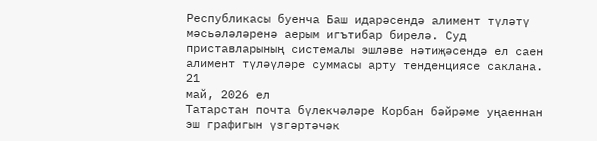Республикасы буенча Баш идарәсендә алимент түләтү мәсьәләләренә аерым игътибар бирелә. Суд приставларының системалы эшләве нәтиҗәсендә ел саен алимент түләүләре суммасы арту тенденциясе саклана.
21
май, 2026 ел
Татарстан почта бүлекчәләре Корбан бәйрәме уңаеннан эш графигын үзгәртәчәк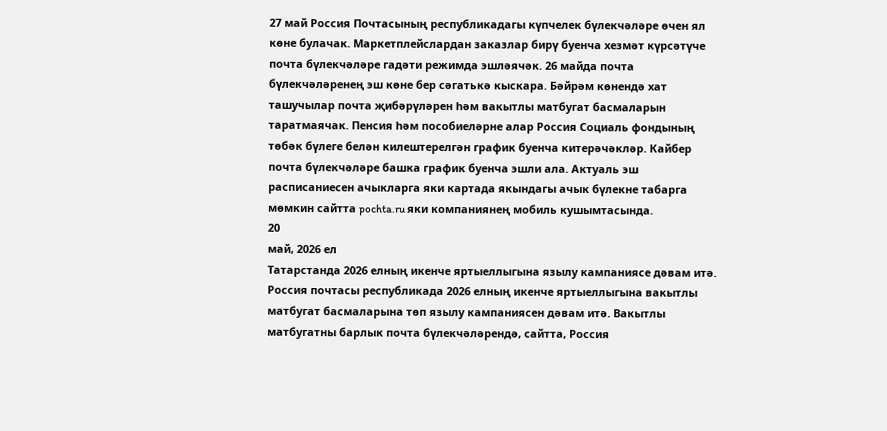27 май Россия Почтасының республикадагы күпчелек бүлекчәләре өчен ял көне булачак. Маркетплейслардан заказлар бирү буенча хезмәт күрсәтүче почта бүлекчәләре гадәти режимда эшләячәк. 26 майда почта бүлекчәләренең эш көне бер сәгатькә кыскара. Бәйрәм көнендә хат ташучылар почта җибәрүләрен һәм вакытлы матбугат басмаларын таратмаячак. Пенсия һәм пособиеләрне алар Россия Социаль фондының төбәк бүлеге белән килештерелгән график буенча китерәчәкләр. Кайбер почта бүлекчәләре башка график буенча эшли ала. Актуаль эш расписаниесен ачыкларга яки картада якындагы ачык бүлекне табарга мөмкин сайтта pochta.ru яки компаниянең мобиль кушымтасында.
20
май, 2026 ел
Татарстанда 2026 елның икенче яртыеллыгына язылу кампаниясе дәвам итә.
Россия почтасы республикада 2026 елның икенче яртыеллыгына вакытлы матбугат басмаларына төп язылу кампаниясен дәвам итә. Вакытлы матбугатны барлык почта бүлекчәләрендә, сайтта, Россия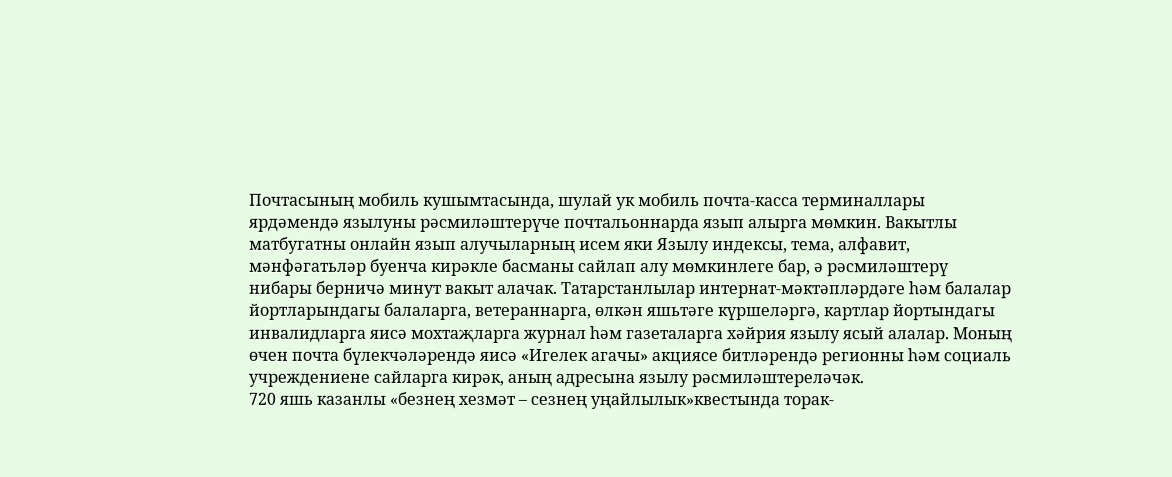Почтасының мобиль кушымтасында, шулай ук мобиль почта-касса терминаллары ярдәмендә язылуны рәсмиләштерүче почтальоннарда язып алырга мөмкин. Вакытлы матбугатны онлайн язып алучыларның исем яки Язылу индексы, тема, алфавит, мәнфәгатьләр буенча кирәкле басманы сайлап алу мөмкинлеге бар, ә рәсмиләштерү нибары берничә минут вакыт алачак. Татарстанлылар интернат-мәктәпләрдәге һәм балалар йортларындагы балаларга, ветераннарга, өлкән яшьтәге күршеләргә, картлар йортындагы инвалидларга яисә мохтаҗларга журнал һәм газеталарга хәйрия язылу ясый алалар. Моның өчен почта бүлекчәләрендә яисә «Игелек агачы» акциясе битләрендә регионны һәм социаль учреждениене сайларга кирәк, аның адресына язылу рәсмиләштереләчәк.
720 яшь казанлы «безнең хезмәт – сезнең уңайлылык»квестында торак-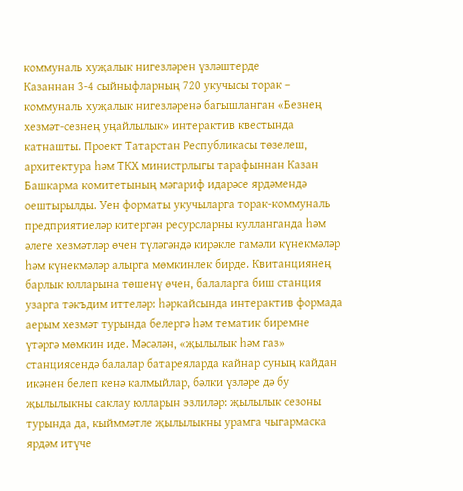коммуналь хуҗалык нигезләрен үзләштерде
Казаннан 3-4 сыйныфларның 720 укучысы торак – коммуналь хуҗалык нигезләренә багышланган «Безнең хезмәт-сезнең уңайлылык» интерактив квестында катнашты. Проект Татарстан Республикасы төзелеш, архитектура һәм ТКХ министрлыгы тарафыннан Казан Башкарма комитетының мәгариф идарәсе ярдәмендә оештырылды. Уен форматы укучыларга торак-коммуналь предприятиеләр китергән ресурсларны кулланганда һәм әлеге хезмәтләр өчен түләгәндә кирәкле гамәли күнекмәләр һәм күнекмәләр алырга мөмкинлек бирде. Квитанциянең барлык юлларына төшенү өчен, балаларга биш станция узарга тәкъдим иттеләр: һәркайсында интерактив формада аерым хезмәт турында белергә һәм тематик биремне үтәргә мөмкин иде. Мәсәлән, «җылылык һәм газ» станциясендә балалар батареяларда кайнар суның кайдан икәнен белеп кенә калмыйлар, бәлки үзләре дә бу җылылыкны саклау юлларын эзлиләр: җылылык сезоны турында да, кыйммәтле җылылыкны урамга чыгармаска ярдәм итүче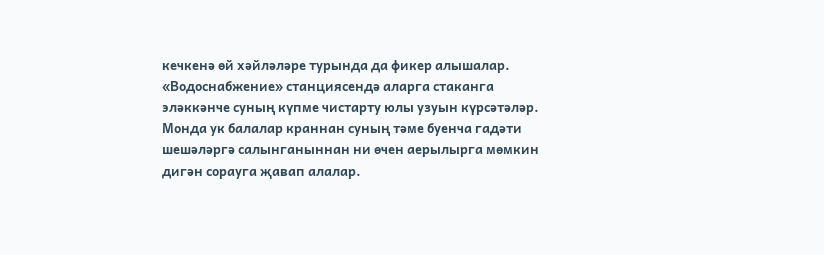кечкенә өй хәйләләре турында да фикер алышалар. «Водоснабжение» станциясендә аларга стаканга эләккәнче суның күпме чистарту юлы узуын күрсәтәләр. Монда ук балалар краннан суның тәме буенча гадәти шешәләргә салынганыннан ни өчен аерылырга мөмкин дигән сорауга җавап алалар.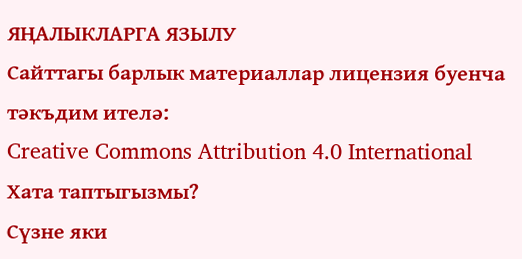ЯҢАЛЫКЛАРГА ЯЗЫЛУ
Сайттагы барлык материаллар лицензия буенча тәкъдим ителә:
Creative Commons Attribution 4.0 International
Хата таптыгызмы?
Сүзне яки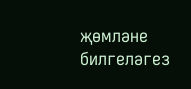җөмләне билгеләгез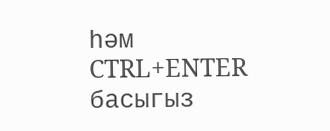һәм CTRL+ENTER басыгыз